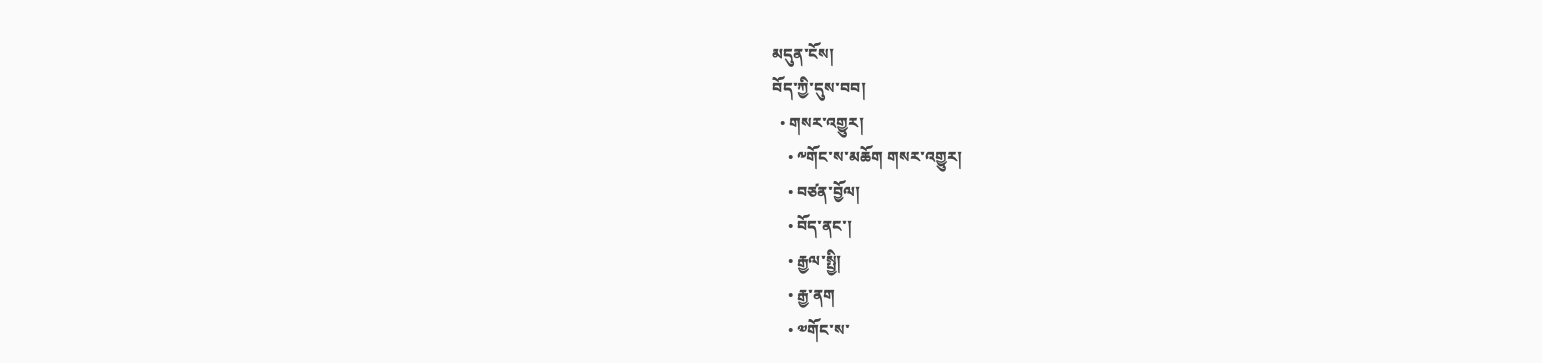མདུན་ངོས།
བོད་ཀྱི་དུས་བབ།
  • གསར་འགྱུར།
    • ༸གོང་ས་མཆོག གསར་འགྱུར།
    • བཙན་བྱོལ།
    • བོད་ནང་།
    • རྒྱལ་སྤྱི།
    • རྒྱ་ནག
    • ༧གོང་ས་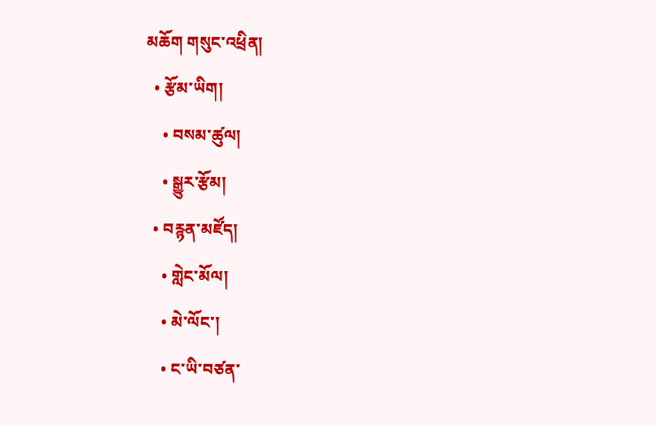མཆོག གསུང་འཕྲིན།
  • རྩོམ་ཡིག།
    • བསམ་ཚུལ།
    • སྒྱུར་རྩོམ།
  • བརྙན་མཛོད།
    • གླེང་མོལ།
    • མེ་ལོང་།
    • ང་ཡི་བཙན་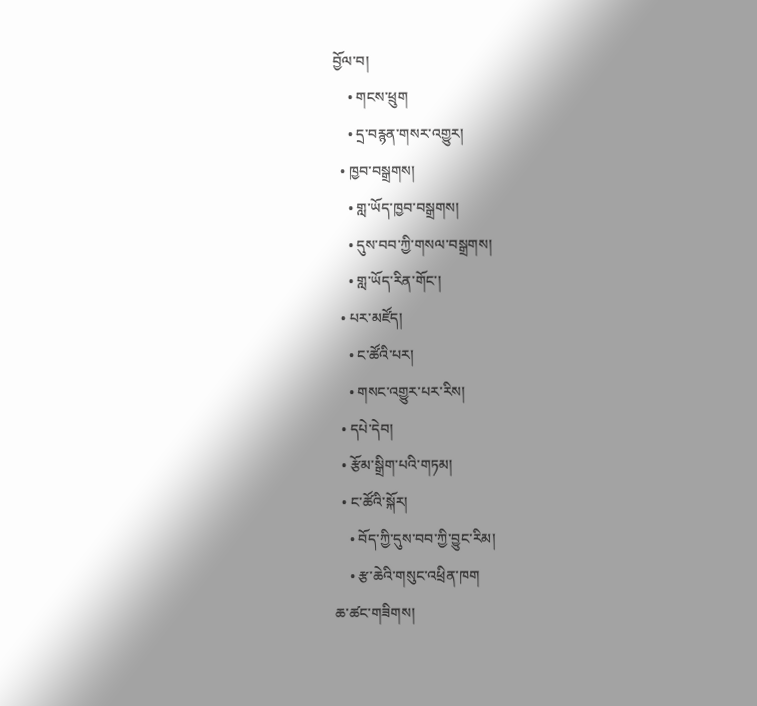བྱོལ་བ།
    • གངས་ཕྲུག
    • དྲ་བརྙན་གསར་འགྱུར།
  • ཁྱབ་བསྒྲགས།
    • གླ་ཡོད་ཁྱབ་བསྒྲགས།
    • དུས་བབ་ཀྱི་གསལ་བསྒྲགས།
    • གླ་ཡོད་རིན་གོང་།
  • པར་མཛོད།
    • ང་ཚོའི་པར།
    • གསང་འགྱུར་པར་རིས།
  • དཔེ་དེབ།
  • རྩོམ་སྒྲིག་པའི་གཏམ།
  • ང་ཚོའི་སྐོར།
    • བོད་ཀྱི་དུས་བབ་ཀྱི་བྱུང་རིམ།
    • རྩ་ཆེའི་གསུང་འཕྲིན་ཁག
ཆ་ཚང་གཟིགས།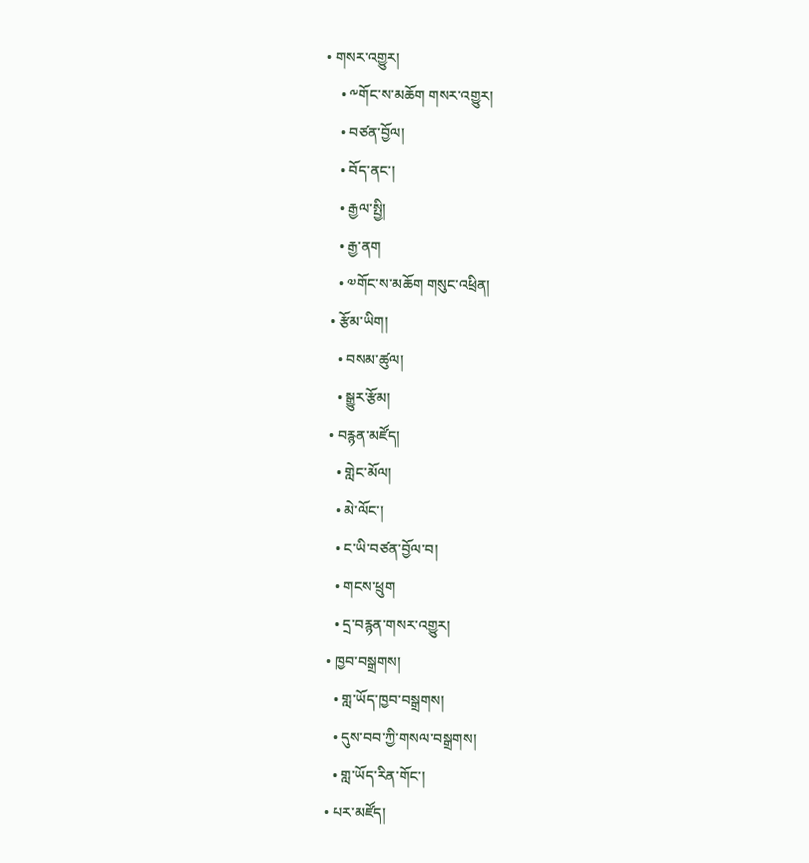• གསར་འགྱུར།
    • ༸གོང་ས་མཆོག གསར་འགྱུར།
    • བཙན་བྱོལ།
    • བོད་ནང་།
    • རྒྱལ་སྤྱི།
    • རྒྱ་ནག
    • ༧གོང་ས་མཆོག གསུང་འཕྲིན།
  • རྩོམ་ཡིག།
    • བསམ་ཚུལ།
    • སྒྱུར་རྩོམ།
  • བརྙན་མཛོད།
    • གླེང་མོལ།
    • མེ་ལོང་།
    • ང་ཡི་བཙན་བྱོལ་བ།
    • གངས་ཕྲུག
    • དྲ་བརྙན་གསར་འགྱུར།
  • ཁྱབ་བསྒྲགས།
    • གླ་ཡོད་ཁྱབ་བསྒྲགས།
    • དུས་བབ་ཀྱི་གསལ་བསྒྲགས།
    • གླ་ཡོད་རིན་གོང་།
  • པར་མཛོད།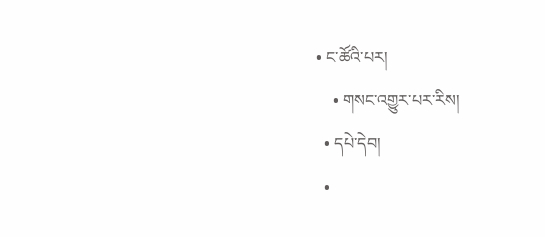• ང་ཚོའི་པར།
    • གསང་འགྱུར་པར་རིས།
  • དཔེ་དེབ།
  •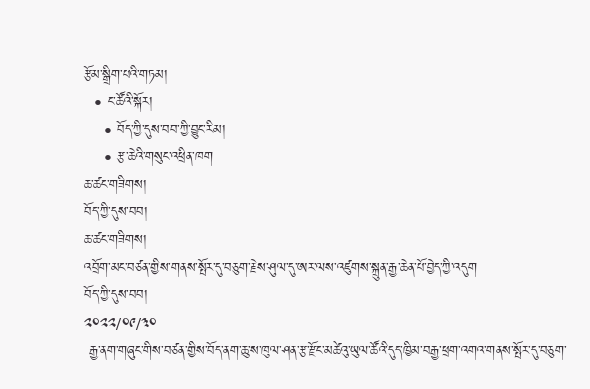རྩོམ་སྒྲིག་པའི་གཏམ།
  • ང་ཚོའི་སྐོར།
    • བོད་ཀྱི་དུས་བབ་ཀྱི་བྱུང་རིམ།
    • རྩ་ཆེའི་གསུང་འཕྲིན་ཁག
ཆ་ཚང་གཟིགས།
བོད་ཀྱི་དུས་བབ།
ཆ་ཚང་གཟིགས།
འབྲོག་མང་བཙན་གྱིས་གནས་སྤོར་དུ་བཅུག་རྗེས་ཤུལ་དུ་ཨར་ལས་འཛུགས་སྐྲུན་རྒྱ་ཆེན་པོ་བྱེད་ཀྱི་འདུག
བོད་ཀྱི་དུས་བབ།
༢༠༢༢/༠༩/༣༠
 རྒྱ་ནག་གཞུང་གིས་བཙན་གྱིས་བོད་ནག་ཆུ་ས་ཁུལ་ཤན་རྩ་རྫོང་མཚེའུ་ཡུལ་ཚོའི་དུད་ཁྱིམ་བརྒྱ་ཕྲག་འགའ་གནས་སྤོར་དུ་བཅུག་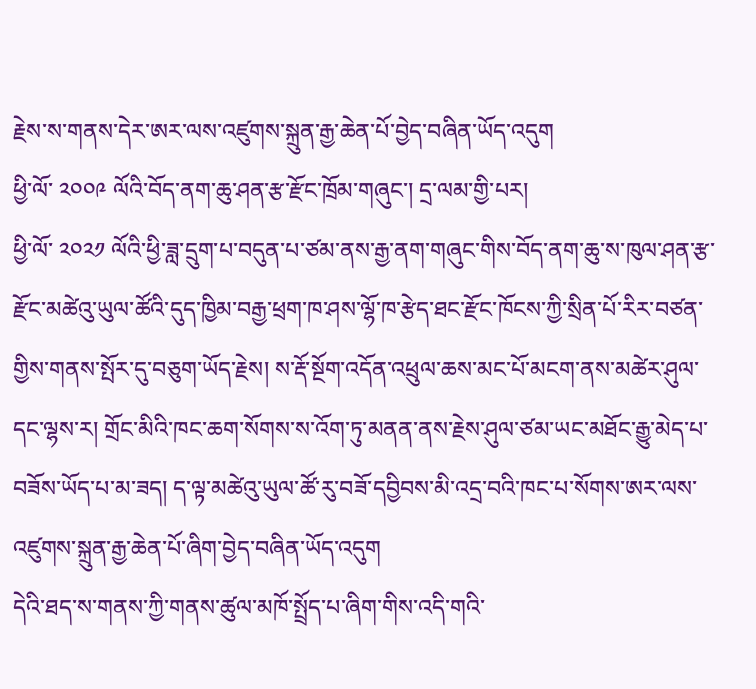རྗེས་ས་གནས་དེར་ཨར་ལས་འཛུགས་སྐྲུན་རྒྱ་ཆེན་པོ་བྱེད་བཞིན་ཡོད་འདུག
ཕྱི་ལོ་ ༢༠༠༩ ལོའི་བོད་ནག་ཆུ་ཤན་རྩ་རྫོང་ཁྲོམ་གཞུང་། དྲ་ལམ་གྱི་པར།
ཕྱི་ལོ་ ༢༠༢༡ ལོའི་ཕྱི་ཟླ་དྲུག་པ་བདུན་པ་ཙམ་ནས་རྒྱ་ནག་གཞུང་གིས་བོད་ནག་ཆུ་ས་ཁུལ་ཤན་རྩ་རྫོང་མཚེའུ་ཡུལ་ཚོའི་དུད་ཁྱིམ་བརྒྱ་ཕྲག་ཁ་ཤས་ལྷོ་ཁ་རྩེད་ཐང་རྫོང་ཁོངས་ཀྱི་སྲིན་པོ་རིར་བཙན་གྱིས་གནས་སྤོར་དུ་བཅུག་ཡོད་རྗེས། ས་རྡོ་སྔོག་འདོན་འཕྲུལ་ཆས་མང་པོ་མངག་ནས་མཚེར་ཤུལ་དང་ལྷས་ར། གྲོང་མིའི་ཁང་ཆག་སོགས་ས་འོག་ཏུ་མནན་ནས་རྗེས་ཤུལ་ཙམ་ཡང་མཐོང་རྒྱུ་མེད་པ་བཟོས་ཡོད་པ་མ་ཟད། ད་ལྟ་མཚེའུ་ཡུལ་ཚོ་རུ་བཟོ་དབྱིབས་མི་འདྲ་བའི་ཁང་པ་སོགས་ཨར་ལས་འཛུགས་སྐྲུན་རྒྱ་ཆེན་པོ་ཞིག་བྱེད་བཞིན་ཡོད་འདུག
དེའི་ཐད་ས་གནས་ཀྱི་གནས་ཚུལ་མཁོ་སྤྲོད་པ་ཞིག་གིས་འདི་གའི་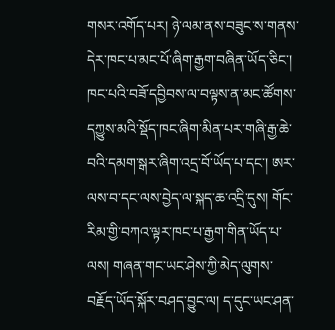གསར་འགོད་པར། ཉེ་ལམ་ནས་བཟུང་ས་གནས་དེར་ཁང་པ་མང་པོ་ཞིག་རྒྱག་བཞིན་ཡོད་ཅིང་། ཁང་པའི་བཟོ་དབྱིབས་ལ་བལྟས་ན་མང་ཚོགས་དཀྱུས་མའི་སྡོད་ཁང་ཞིག་མིན་པར་གཞི་རྒྱ་ཆེ་བའི་དམག་སྒར་ཞིག་འདྲ་བོ་ཡོད་པ་དང་། ཨར་ལས་བ་དང་ལས་བྱེད་ལ་སྐད་ཆ་འདྲི་དུས། གོང་རིམ་གྱི་བཀའ་ལྟར་ཁང་པ་རྒྱག་གིན་ཡོད་པ་ལས། གཞན་གང་ཡང་ཤེས་ཀྱི་མེད་ལུགས་བརྗོད་ཡོད་སྐོར་བཤད་བྱུང་ལ། ད་དུང་ཡང་ཤན་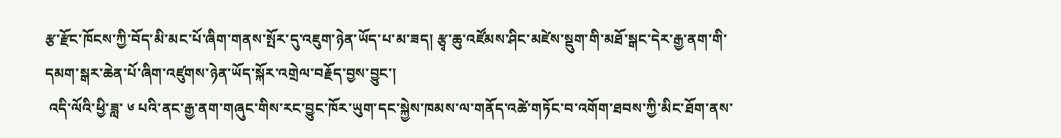རྩ་རྫོང་ཁོངས་ཀྱི་བོད་མི་མང་པོ་ཞིག་གནས་སྤོར་དུ་འཇུག་ཉེན་ཡོད་པ་མ་ཟད། རྩྭ་ཆུ་འཛོམས་ཤིང་མཛེས་སྡུག་གི་མཐོ་སྒང་དེར་རྒྱ་ནག་གི་དམག་སྒར་ཆེན་པོ་ཞིག་འཛུགས་ཉེན་ཡོད་སྐོར་འགྲེལ་བརྗོད་བྱས་བྱུང་།
 འདི་ལོའི་ཕྱི་ཟླ་ ༦ པའི་ནང་རྒྱ་ནག་གཞུང་གིས་རང་བྱུང་ཁོར་ཡུག་དང་སྐྱེས་ཁམས་ལ་གནོད་འཚེ་གཏོང་བ་འགོག་ཐབས་ཀྱི་མིང་ཐོག་ནས་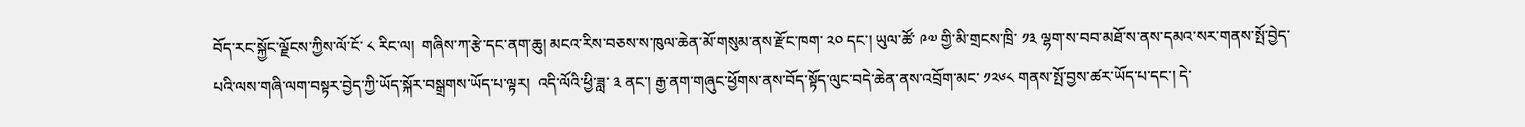བོད་རང་སྐྱོང་ལྗོངས་ཀྱིས་ལོ་ངོ་ ༨ རིང་ལ།  གཞིས་ཀ་རྩེ་དང་ནག་ཆུ། མངའ་རིས་བཅས་ས་ཁུལ་ཆེན་མོ་གསུམ་ནས་རྫོང་ཁག་ ༢༠ དང་། ཡུལ་ཚོ་ ༩༧ གྱི་མི་གྲངས་ཁྲི་ ༡༣ ལྷག་ས་བབ་མཐོ་ས་ནས་དམའ་སར་གནས་སྤོ་བྱེད་པའི་ལས་གཞི་ལག་བསྟར་བྱེད་ཀྱི་ཡོད་སྐོར་བསྒྲགས་ཡོད་པ་ལྟར།  འདི་ལོའི་ཕྱི་ཟླ་ ༣ ནང་། རྒྱ་ནག་གཞུང་ཕྱོགས་ནས་བོད་སྟོད་ལུང་བདེ་ཆེན་ནས་འབྲོག་མང་ ༡༢༦༨ གནས་སྤོ་བྱས་ཚར་ཡོད་པ་དང་། དེ་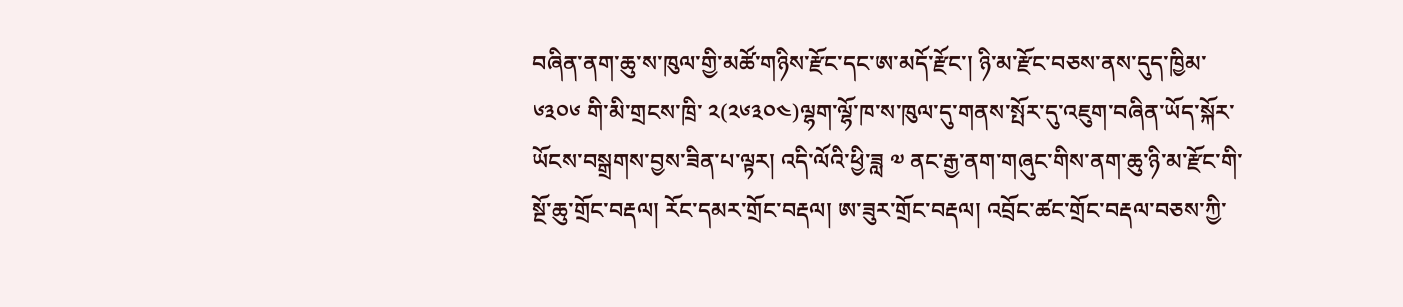བཞིན་ནག་ཆུ་ས་ཁུལ་གྱི་མཚོ་གཉིས་རྫོང་དང་ཨ་མདོ་རྫོང་། ཉི་མ་རྫོང་བཅས་ནས་དུད་ཁྱིམ་ ༦༣༠༦ གི་མི་གྲངས་ཁྲི་ ༢(༢༦༣༠༤)ལྷག་ལྷོ་ཁ་ས་ཁུལ་དུ་གནས་སྤོར་དུ་འཇུག་བཞིན་ཡོད་སྐོར་ཡོངས་བསྒྲགས་བྱས་ཟིན་པ་ལྟར། འདི་ལོའི་ཕྱི་ཟླ ༧ ནང་རྒྱ་ནག་གཞུང་གིས་ནག་ཆུ་ཉི་མ་རྫོང་གི་སྔོ་ཆུ་གྲོང་བརྡལ། རོང་དམར་གྲོང་བརྡལ། ཨ་ཟུར་གྲོང་བརྡལ། འབྲོང་ཚང་གྲོང་བརྡལ་བཅས་ཀྱི་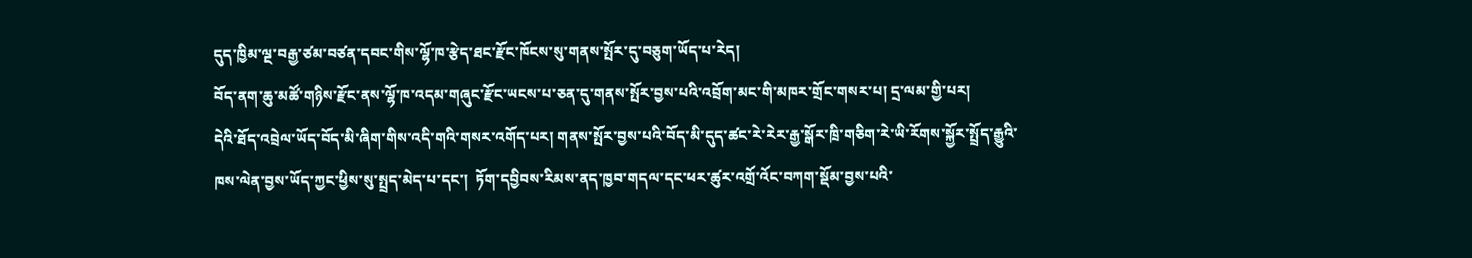དུད་ཁྱིམ་ལྔ་བརྒྱ་ཙམ་བཙན་དབང་གིས་ལྷོ་ཁ་རྩེད་ཐང་རྫོང་ཁོངས་སུ་གནས་སྤོར་དུ་བཅུག་ཡོད་པ་རེད།
བོད་ནག་ཆུ་མཚོ་གཉིས་རྫོང་ནས་ལྷོ་ཁ་འདམ་གཞུང་རྫོང་ཡངས་པ་ཅན་དུ་གནས་སྤོར་བྱས་པའི་འབྲོག་མང་གི་མཁར་གྲོང་གསར་པ། དྲ་ལམ་གྱི་པར།
དེའི་ཐོད་འབྲེལ་ཡོད་བོད་མི་ཞིག་གིས་འདི་གའི་གསར་འགོད་པར། གནས་སྤོར་བྱས་པའི་བོད་མི་དུད་ཚང་རེ་རེར་རྒྱ་སྒོར་ཁྲི་གཅིག་རེ་ཡི་རོགས་སྐྱོར་སྤྲོད་རྒྱུའི་ཁས་ལེན་བྱས་ཡོད་ཀྱང་ཕྱིས་སུ་སྤྲད་མེད་པ་དང་།  ཏོག་དབྱིབས་རིམས་ནད་ཁྱབ་གདལ་དང་ཕར་ཚུར་འགྲོ་འོང་བཀག་སྡོམ་བྱས་པའི་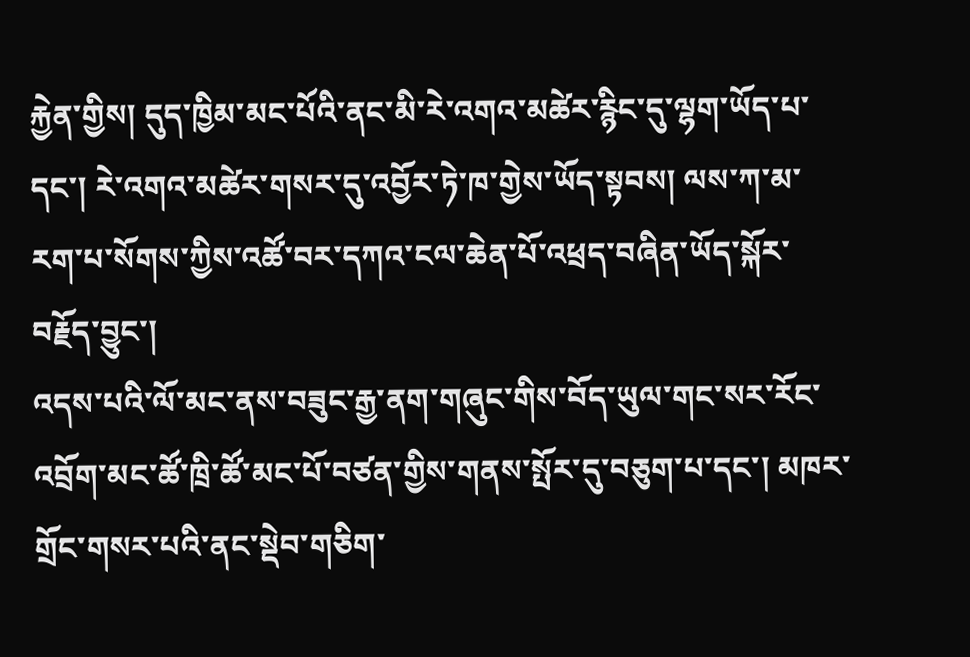རྐྱེན་གྱིས། དུད་ཁྱིམ་མང་པོའི་ནང་མི་རེ་འགའ་མཚེར་རྙིང་དུ་ལྷག་ཡོད་པ་དང་། རེ་འགའ་མཚེར་གསར་དུ་འབྱོར་ཏེ་ཁ་གྱེས་ཡོད་སྟབས། ལས་ཀ་མ་རག་པ་སོགས་ཀྱིས་འཚོ་བར་དཀའ་ངལ་ཆེན་པོ་འཕྲད་བཞིན་ཡོད་སྐོར་བརྗོད་བྱུང་།
འདས་པའི་ལོ་མང་ནས་བཟུང་རྒྱ་ནག་གཞུང་གིས་བོད་ཡུལ་གང་སར་རོང་འབྲོག་མང་ཚོ་ཁྲི་ཚོ་མང་པོ་བཙན་གྱིས་གནས་སྤོར་དུ་བཅུག་པ་དང་། མཁར་གྲོང་གསར་པའི་ནང་སྡེབ་གཅིག་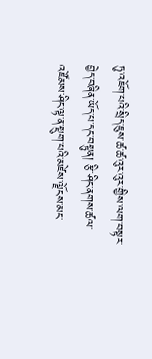ཏུ་འཇོག་པའི་སྲིད་ཇུས་ཚ་ཚ་འུར་འུར་གྱིས་ལག་བསྟར་བྱེད་བཞིན་ཡོད་པ་དང་བསྟུན། རྩི་ཤིང་ནགས་ཚལ་འཛོམས་ཤིང་ལྟ་ན་སྡུག་པའི་མཛེས་ལྗོངས་མང་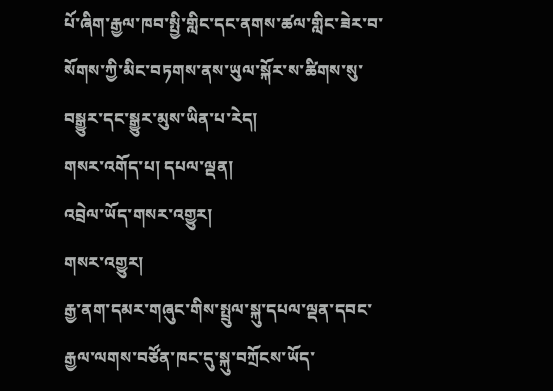པོ་ཞིག་རྒྱལ་ཁབ་སྤྱི་གླིང་དང་ནགས་ཚལ་གླིང་ཟེར་བ་སོགས་ཀྱི་མིང་བཏགས་ནས་ཡུལ་སྐོར་ས་ཚིགས་སུ་བསྒྱུར་དང་སྒྱུར་མུས་ཡིན་པ་རེད།
གསར་འགོད་པ། དཔལ་ལྡན།
འབྲེལ་ཡོད་གསར་འགྱུར།
གསར་འགྱུར།
རྒྱ་ནག་དམར་གཞུང་གིས་སྤྲུལ་སྐུ་དཔལ་ལྡན་དབང་རྒྱལ་ལགས་བཙོན་ཁང་དུ་སྐུ་བཀྲོངས་ཡོད་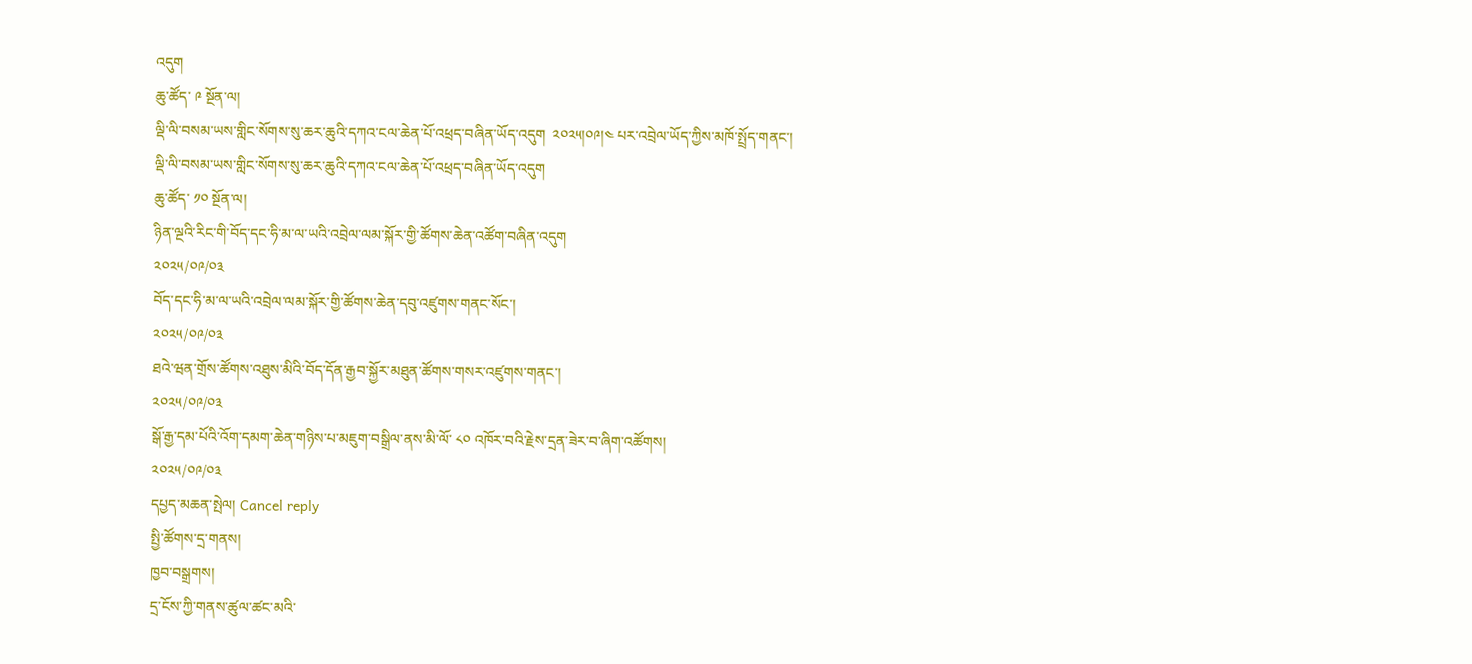འདུག
ཆུ་ཚོད་ ༩ སྔོན་ལ།
ལྡི་ལི་བསམ་ཡས་གླིང་སོགས་སུ་ཆར་ཆུའི་དཀའ་ངལ་ཆེན་པོ་འཕྲད་བཞིན་ཡོད་འདུག  ༢༠༢༥།༠༩།༤ པར་འབྲེལ་ཡོད་ཀྱིས་མཁོ་སྤྲོད་གནང་།
ལྡི་ལི་བསམ་ཡས་གླིང་སོགས་སུ་ཆར་ཆུའི་དཀའ་ངལ་ཆེན་པོ་འཕྲད་བཞིན་ཡོད་འདུག
ཆུ་ཚོད་ ༡༠ སྔོན་ལ།
ཉིན་ལྔའི་རིང་གི་བོད་དང་ཧི་མ་ལ་ཡའི་འབྲེལ་ལམ་སྐོར་གྱི་ཚོགས་ཆེན་འཚོག་བཞིན་འདུག
༢༠༢༥/༠༩/༠༣
བོད་དང་ཧི་མ་ལ་ཡའི་འབྲེལ་ལམ་སྐོར་གྱི་ཚོགས་ཆེན་དབུ་འཛུགས་གནང་སོང་།
༢༠༢༥/༠༩/༠༣
ཐའེ་ཝན་གྲོས་ཚོགས་འཐུས་མིའི་བོད་དོན་རྒྱབ་སྐྱོར་མཐུན་ཚོགས་གསར་འཛུགས་གནང་།
༢༠༢༥/༠༩/༠༣
སྒོ་རྒྱ་དམ་པོའི་འོག་དམག་ཆེན་གཉིས་པ་མཇུག་བསྒྲིལ་ནས་མི་ལོ་ ༨༠ འཁོར་བའི་རྗེས་དྲན་ཟེར་བ་ཞིག་འཚོགས།
༢༠༢༥/༠༩/༠༣
དཔྱད་མཆན་སྤེལ། Cancel reply
སྤྱི་ཚོགས་དྲ་གནས།
ཁྱབ་བསྒྲགས།
དྲ་ངོས་ཀྱི་གནས་ཚུལ་ཚང་མའི་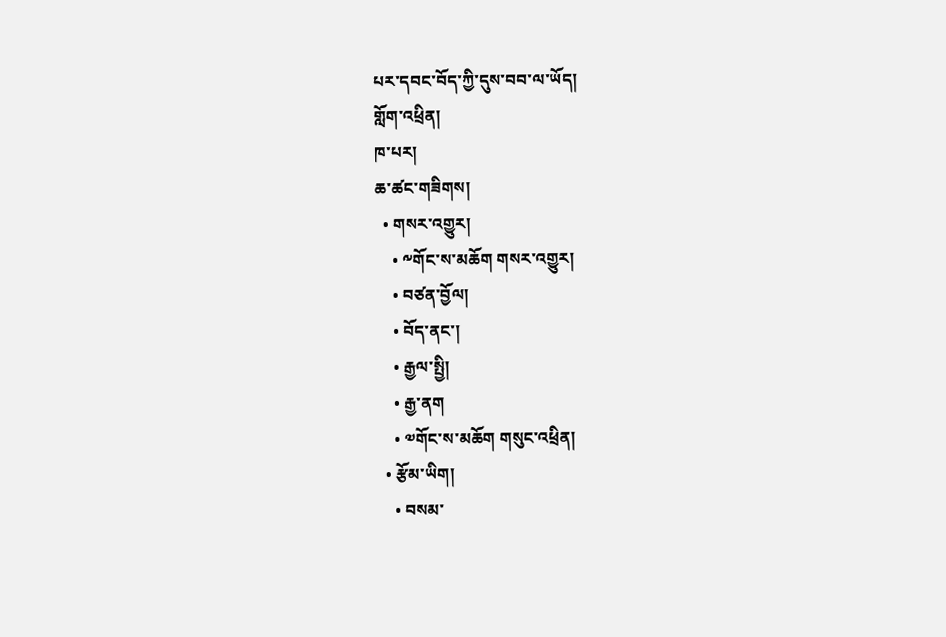པར་དབང་བོད་ཀྱི་དུས་བབ་ལ་ཡོད།
གློག་འཕྲིན།
ཁ་པར།
ཆ་ཚང་གཟིགས།
  • གསར་འགྱུར།
    • ༸གོང་ས་མཆོག གསར་འགྱུར།
    • བཙན་བྱོལ།
    • བོད་ནང་།
    • རྒྱལ་སྤྱི།
    • རྒྱ་ནག
    • ༧གོང་ས་མཆོག གསུང་འཕྲིན།
  • རྩོམ་ཡིག།
    • བསམ་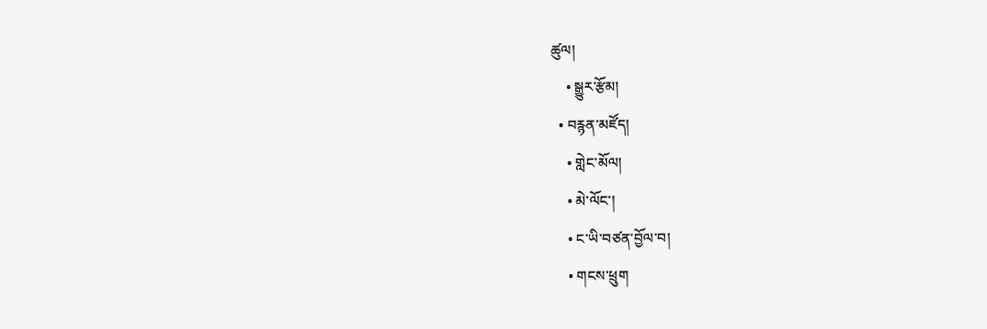ཚུལ།
    • སྒྱུར་རྩོམ།
  • བརྙན་མཛོད།
    • གླེང་མོལ།
    • མེ་ལོང་།
    • ང་ཡི་བཙན་བྱོལ་བ།
    • གངས་ཕྲུག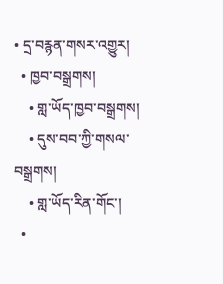• དྲ་བརྙན་གསར་འགྱུར།
  • ཁྱབ་བསྒྲགས།
    • གླ་ཡོད་ཁྱབ་བསྒྲགས།
    • དུས་བབ་ཀྱི་གསལ་བསྒྲགས།
    • གླ་ཡོད་རིན་གོང་།
  •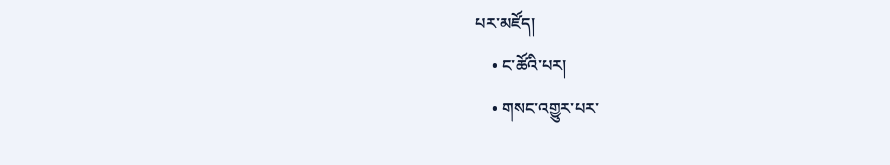པར་མཛོད།
    • ང་ཚོའི་པར།
    • གསང་འགྱུར་པར་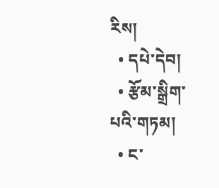རིས།
  • དཔེ་དེབ།
  • རྩོམ་སྒྲིག་པའི་གཏམ།
  • ང་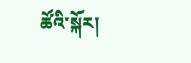ཚོའི་སྐོར།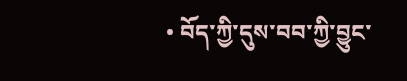• བོད་ཀྱི་དུས་བབ་ཀྱི་བྱུང་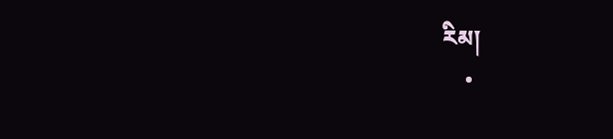རིམ།
    •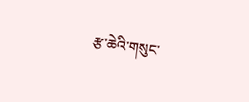རྩ་ཆེའི་གསུང་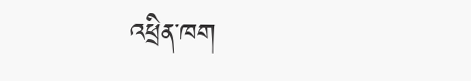འཕྲིན་ཁག